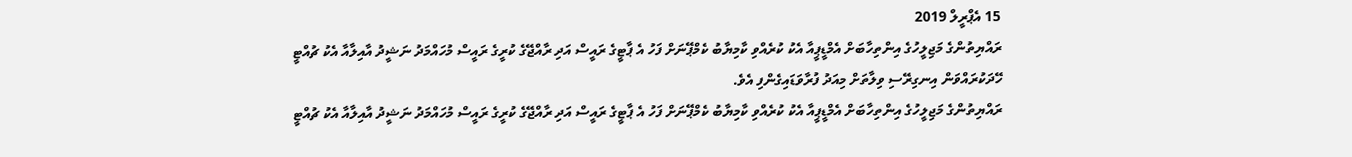15 އެޕްރީލް 2019
ރައްޔިތުންގެ މަޖިލީހުގެ އިންތިހާބަށް އެމްޑީޕީއާ އެކު ކުރެއްވި ކާމިޔާބު ކެމްޕޭނަށް ފަހު އެ ޕާޓީގެ ރައީސް އަދި ރާއްޖޭގެ ކުރީގެ ރައީސް މުހައްމަދު ނަޝީދު އާއިލާއާ އެކު ޗުއްޓީ ހޭދަކުރައްވަން އިނގިރޭސި ވިލާތަށް މިއަދު ފުރާވަޑައިގެންފި އެވެ.
ރައްޔިތުންގެ މަޖިލީހުގެ އިންތިހާބަށް އެމްޑީޕީއާ އެކު ކުރެއްވި ކާމިޔާބު ކެމްޕޭނަށް ފަހު އެ ޕާޓީގެ ރައީސް އަދި ރާއްޖޭގެ ކުރީގެ ރައީސް މުހައްމަދު ނަޝީދު އާއިލާއާ އެކު ޗުއްޓީ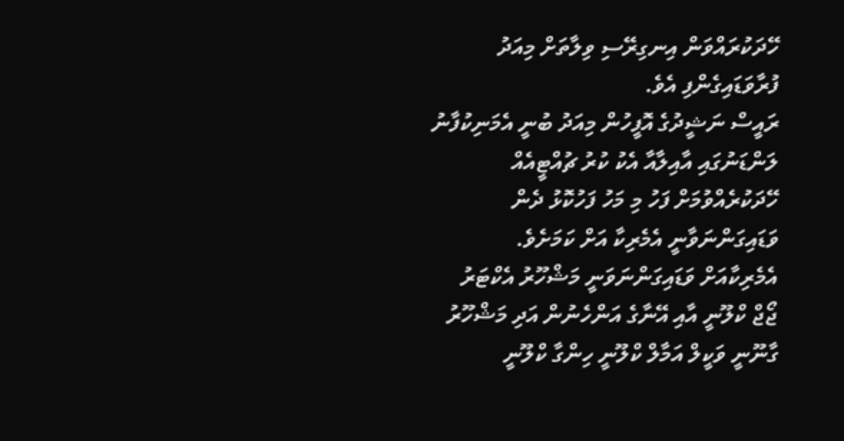ހޭދަކުރައްވަން އިނގިރޭސި ވިލާތަށް މިއަދު ފުރާވަޑައިގެންފި އެވެ.
ރައީސް ނަޝީދުގެ އޮފީހުން މިއަދު ބުނީ އެމަނިކުފާނު ލަންޑަނުގައި އާއިލާއާ އެކު ކުރު ޗުއްޓީއެއް ހޭދަކުރެއްވުމަށް ފަހު މި މަހު ފަހުކޮޅު ދެން ވަޑައިގަންނަވާނީ އެމެރިކާ އަށް ކަމަށެވެ.
އެމެރިކާއަށް ވަޑައިގަންނަވަނީ މަޝްހޫރު އެކްޓަރު ޖޯޖް ކްލޫނީ އާއި އޭނާގެ އަންހެނުން އަދި މަޝްހޫރު ގާނޫނީ ވަކީލް އަމާލް ކްލޫނީ ހިންގާ ކްލޫނީ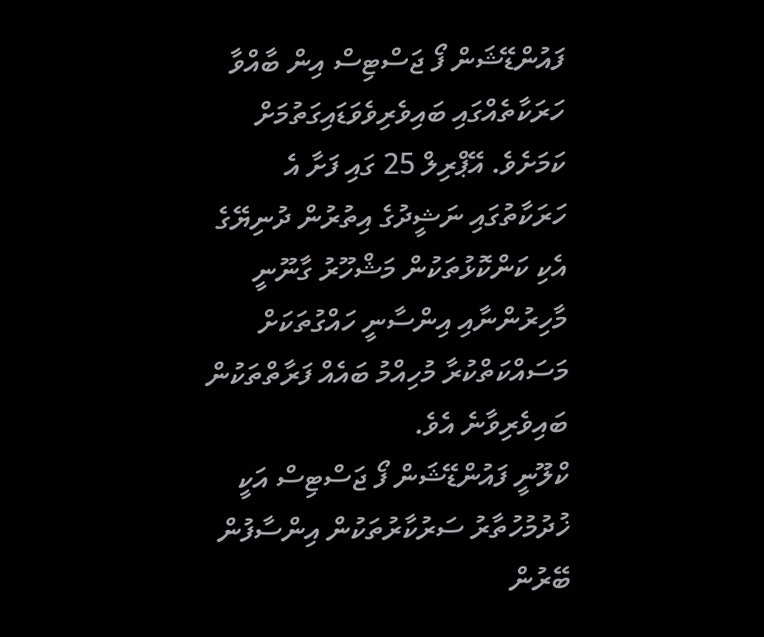ފައުންޑޭޝަން ފޯ ޖަސްޓިސް އިން ބާއްވާ ހަރަކާތެއްގައި ބައިވެރިވެވަޑައިގަތުމަށް ކަމަށެވެ. އޭޕްރިލް 25 ގައި ފަށާ އެ ހަރަކާތުގައި ނަޝީދުގެ އިތުރުން ދުނިޔޭގެ އެކި ކަންކޮޅުތަކުން މަޝްހޫރު ގާނޫނީ މާހިރުންނާއި އިންސާނީ ހައްގުތަކަށް މަސައްކަތްކުރާ މުހިއްމު ބައެއް ފަރާތްތަކުން ބައިވެރިވާނެ އެވެ.
ކްލޫނީ ފައުންޑޭޝަން ފޯ ޖަސްޓިސް އަކީ ޚުދުމުހުތާރު ސަރުކާރުތަކުން އިންސާފުން ބޭރުން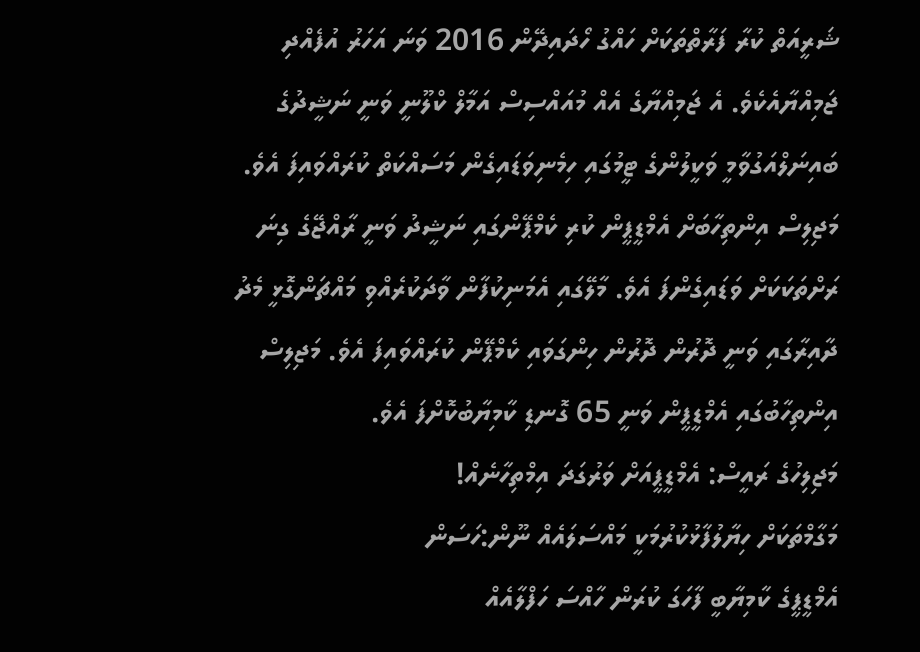ޝަރީއަތް ކުރާ ފަރާތްތަކަށް ހައްގު ހޯދައިދޭން 2016 ވަނަ އަހަރު އުފެއްދި ޖަމިއްޔާއެކެވެ. އެ ޖަމިއްޔާގެ އެއް މުއައްސިސް އަމާލް ކްލޫނީ ވަނީ ނަޝީދުގެ ބައިނަލްއަގުވާމީ ވަކީލުންގެ ޓީމުގައި ހިމެނިވަޑައިގެން މަސައްކަތް ކުރައްވައިފަ އެވެ.
މަޖިލިސް އިންތިހާބަށް އެމްޑީޕީން ކުރި ކެމްޕޭންގައި ނަޝީދު ވަނީ ރާއްޖޭގެ ގިނަ ރަށްތަކަކަށް ވަޑައިގެންފަ އެވެ. މާލޭގައި އެމަނިކުފާން ވާދަކުރެއްވި މައްޗަންގޮޅީ މެދު ދާއިރާގައި ވަނީ ދޮރުން ދޮރުން ހިންގަވައި ކެމްޕޭން ކުރައްވައިފަ އެވެ. މަޖިލިސް އިންތިހާބުގައި އެމްޑީޕީން ވަނީ 65 ގޮނޑި ކާމިޔާބުކޮށްފަ އެވެ.
މަޖިލިހުގެ ރައީސް: އެމްޑީޕީއަށް ވަރުގަދަ އިމްތިހާނެއް!
މަގާމްތަކަށް ހިޔާލުފާޅުކުރުމަކީ މައްސަލައެއް ނޫން:ހަސަން
އެމްޑީޕީގެ ކާމިޔާބީ ފާހަގަ ކުރަން ހާއްސަ ހަފްލާއެއް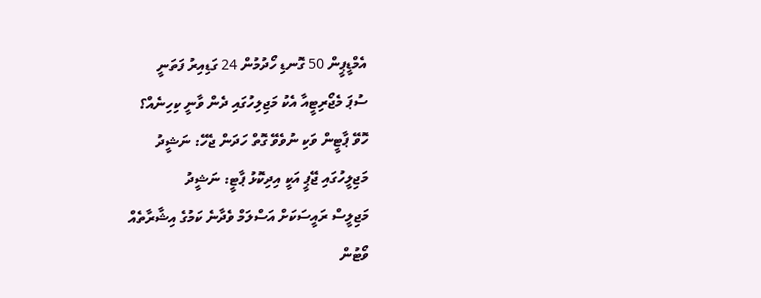އެމްޑީޕީން 50 ގޮނޑި ހޯދުމުން 24 ގަޑިއިރު ފަތަނީ
ސުޕަ މެޖޯރިޓީއާ އެކު މަޖިލިހުގައި ދެން ވާނީ ކިހިނެއް؟
ހޮވޭ ޕާޓީން ވަކި ނުވެވޭ ގޮތް ހަދަން ޖެހޭ: ނަޝީދު
މަޖިލީހުގައި ޖޭޕީ އަކީ އިދިކޮޅު ޕާޓީ: ނަޝީދު
މަޖިލީސް ރައީސަކަށް އަސްލަމް ވެދާނެ ކަމުގެ އިޝާރާތެއް
ވޯޓުން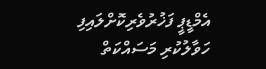އެމްޑީޕީ ފަޚުރުވެރިކޮށްލައިފި
ހަވާލުކުރި މަސައްކަތް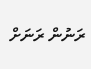ރަނުން ރަނަށް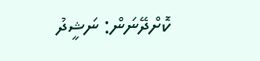ކޮށްދޭނަން: ނަޝީދު